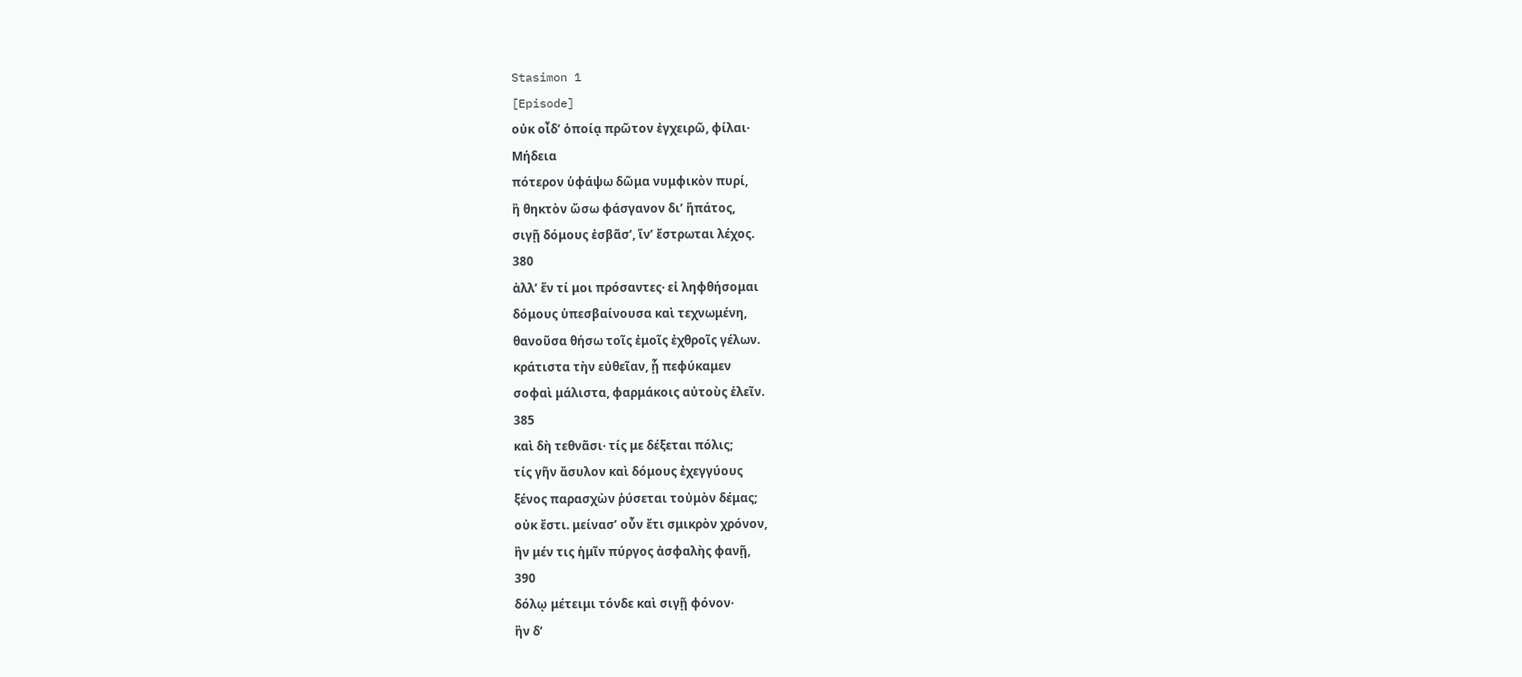Stasimon 1
[Episode]
οὐκ οἶδ’ ὁποίᾳ πρῶτον ἐγχειρῶ, φίλαι·
Μήδεια
πότερον ὑφάψω δῶμα νυμφικὸν πυρί,
ἢ θηκτὸν ὤσω φάσγανον δι’ ἥπάτος,
σιγῇ δόμους ἐσβᾶσ’, ἵν’ ἔστρωται λέχος.
380
ἀλλ’ ἕν τί μοι πρόσαντες· εἰ ληφθήσομαι
δόμους ὑπεσβαίνουσα καὶ τεχνωμένη,
θανοῦσα θήσω τοῖς ἐμοῖς ἐχθροῖς γέλων.
κράτιστα τὴν εὐθεῖαν, ᾗ πεφύκαμεν
σοφαὶ μάλιστα, φαρμάκοις αὐτοὺς ἑλεῖν.
385
καὶ δὴ τεθνᾶσι· τίς με δέξεται πόλις;
τίς γῆν ἄσυλον καὶ δόμους ἐχεγγύους
ξένος παρασχὼν ῥύσεται τοὐμὸν δέμας;
οὐκ ἔστι. μείνασ’ οὖν ἔτι σμικρὸν χρόνον,
ἢν μέν τις ἡμῖν πύργος ἀσφαλὴς φανῇ,
390
δόλῳ μέτειμι τόνδε καὶ σιγῇ φόνον·
ἢν δ’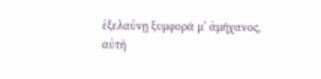ἐξελαύνῃ ξυμφορά μ’ ἀμήχανος,
αὐτὴ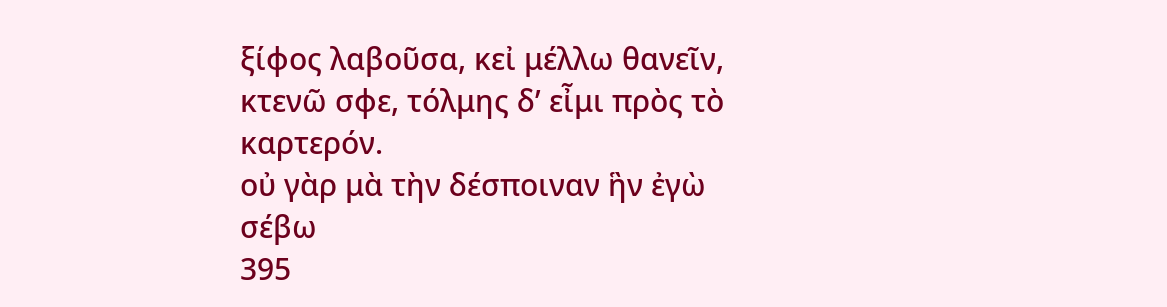ξίφος λαβοῦσα, κεἰ μέλλω θανεῖν,
κτενῶ σφε, τόλμης δ’ εἶμι πρὸς τὸ καρτερόν.
οὐ γὰρ μὰ τὴν δέσποιναν ἣν ἐγὼ σέβω
395